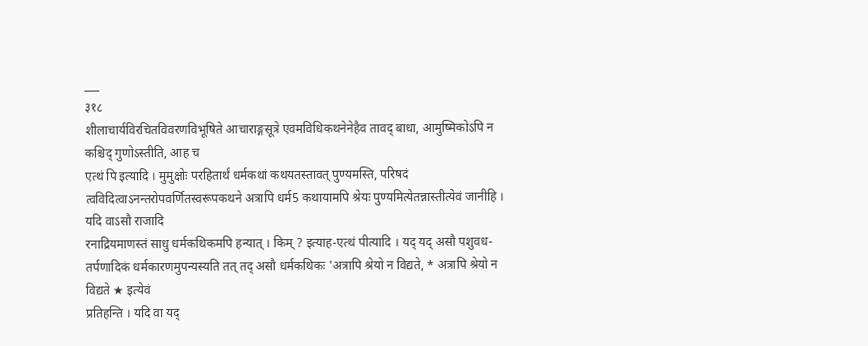___
३१८
शीलाचार्यविरचितविवरणविभूषिते आचाराङ्गसूत्रे एवमविधिकथनेनेहैव तावद् बाधा, आमुष्मिकोऽपि न कश्चिद् गुणोऽस्तीति, आह च
एत्थं पि इत्यादि । मुमुक्षोः परहितार्थं धर्मकथां कथयतस्तावत् पुण्यमस्ति, परिषदं त्वविदित्वाऽनन्तरोपवर्णितस्वरूपकथने अत्रापि धर्म5 कथायामपि श्रेयः पुण्यमित्येतन्नास्तीत्येवं जानीहि । यदि वाऽसौ राजादि
रनाद्रियमाणस्तं साधु धर्मकथिकमपि हन्यात् । किम् ? इत्याह-एत्थं पीत्यादि । यद् यद् असौ पशुवध-तर्पणादिकं धर्मकारणमुपन्यस्यति तत् तद् असौ धर्मकथिकः 'अत्रापि श्रेयो न विद्यते, * अत्रापि श्रेयो न विद्यते ★ इत्येवं
प्रतिहन्ति । यदि वा यद्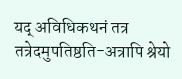यद् अविधिकथनं तत्र तत्रेदमुपतिष्ठति-अत्रापि श्रेयो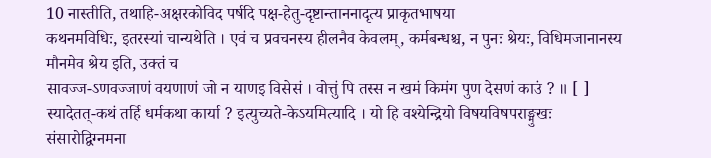10 नास्तीति, तथाहि-अक्षरकोविद पर्षदि पक्ष-हेतु-दृष्टान्ताननादृत्य प्राकृतभाषया
कथनमविधिः, इतरस्यां चान्यथेति । एवं च प्रवचनस्य हीलनैव केवलम्, कर्मबन्धश्च, न पुनः श्रेयः, विधिमजानानस्य मौनमेव श्रेय इति, उक्तं च
सावज्ज-ऽणवज्जाणं वयणाणं जो न याणइ विसेसं । वोत्तुं पि तस्स न खमं किमंग पुण देसणं काउं ? ॥ [ ]
स्यादेतत्-कथं तर्हि धर्मकथा कार्या ? इत्युच्यते-केऽयमित्यादि । यो हि वश्येन्द्रियो विषयविषपराङ्मुखः संसारोद्विग्नमना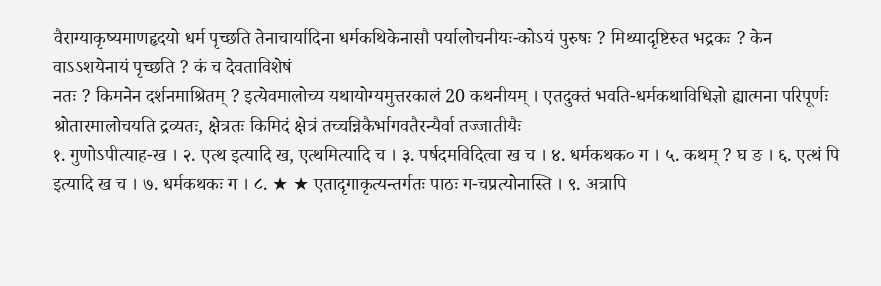वैराग्याकृष्यमाणहृदयो धर्म पृच्छति तेनाचार्यादिना धर्मकथिकेनासौ पर्यालोचनीयः-कोऽयं पुरुषः ? मिथ्यादृष्टिरुत भद्रकः ? केन वाऽऽशयेनायं पृच्छति ? कं च देवताविशेषं
नतः ? किमनेन दर्शनमाश्रितम् ? इत्येवमालोच्य यथायोग्यमुत्तरकालं 20 कथनीयम् । एतदुक्तं भवति-धर्मकथाविधिज्ञो ह्यात्मना परिपूर्णः श्रोतारमालोचयति द्रव्यतः, क्षेत्रतः किमिदं क्षेत्रं तच्चन्निकैर्भागवतैरन्यैर्वा तज्जातीयैः
१. गुणोऽपीत्याह-ख । २. एत्थ इत्यादि ख, एत्थमित्यादि च । ३. पर्षदमविदित्वा ख च । ४. धर्मकथक० ग । ५. कथम् ? घ ङ । ६. एत्थं पि इत्यादि ख च । ७. धर्मकथकः ग । ८. ★ ★ एतादृगाकृत्यन्तर्गतः पाठः ग-चप्रत्योनास्ति । ९. अत्रापि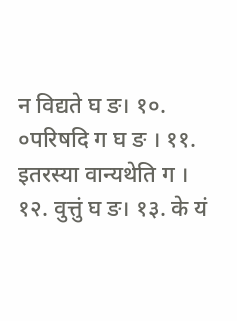न विद्यते घ ङ। १०. ०परिषदि ग घ ङ । ११. इतरस्या वान्यथेति ग । १२. वुत्तुं घ ङ। १३. के यं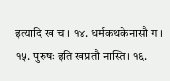इत्यादि ख च । १४. धर्मकथकेनासौ ग । १५. पुरुषः इति खप्रतौ नास्ति। १६.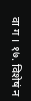वा ग । १७. विशेषं न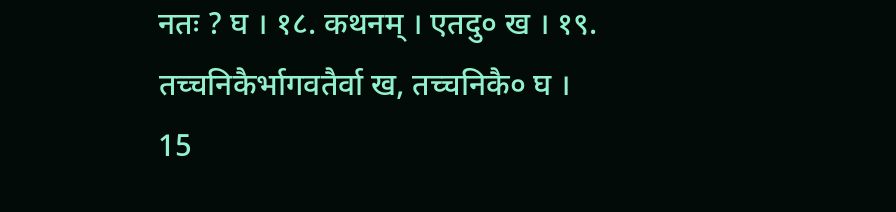नतः ? घ । १८. कथनम् । एतदु० ख । १९. तच्चनिकैर्भागवतैर्वा ख, तच्चनिकै० घ ।
15